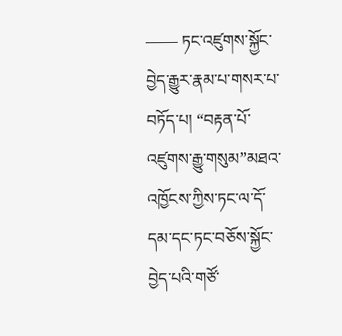—— ཏང་འཛུགས་སྐྱོང་བྱེད་རྒྱུར་རྣམ་པ་གསར་པ་བཏོད་པ། “བརྟན་པོ་འཛུགས་རྒྱུ་གསུམ”མཐའ་འཁྱོངས་ཀྱིས་ཏང་ལ་དོ་དམ་དང་ཏང་བཅོས་སྐྱོང་བྱེད་པའི་གཙོ་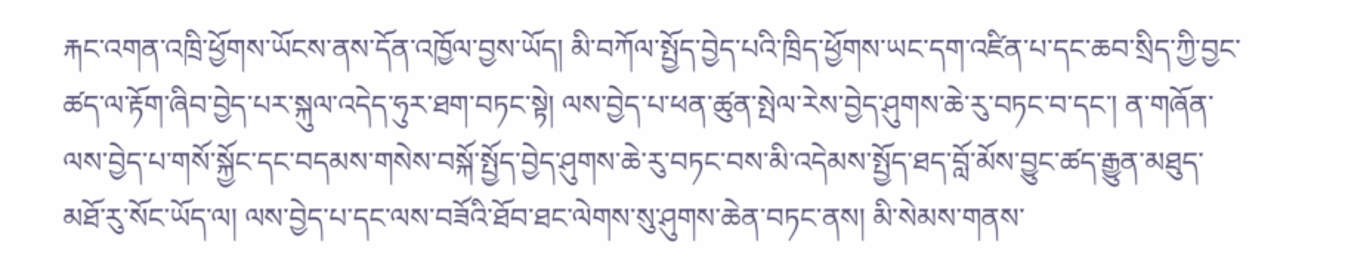རྐང་འགན་འཁྲི་ཕྱོགས་ཡོངས་ནས་དོན་འཁྱོལ་བྱས་ཡོད། མི་བཀོལ་སྤྱོད་བྱེད་པའི་ཁྲིད་ཕྱོགས་ཡང་དག་འཛིན་པ་དང་ཆབ་སྲིད་ཀྱི་བྱང་ཚད་ལ་རྟོག་ཞིབ་བྱེད་པར་སྐུལ་འདེད་ཧུར་ཐག་བཏང་སྟེ། ལས་བྱེད་པ་ཕན་ཚུན་སྤེལ་རེས་བྱེད་ཤུགས་ཆེ་རུ་བཏང་བ་དང་། ན་གཞོན་ལས་བྱེད་པ་གསོ་སྐྱོང་དང་བདམས་གསེས་བསྐོ་སྤྱོད་བྱེད་ཤུགས་ཆེ་རུ་བཏང་བས་མི་འདེམས་སྤྱོད་ཐད་བློ་མོས་བྱུང་ཚད་རྒྱུན་མཐུད་མཐོ་རུ་སོང་ཡོད་ལ། ལས་བྱེད་པ་དང་ལས་བཟོའི་ཐོབ་ཐང་ལེགས་སུ་ཤུགས་ཆེན་བཏང་ནས། མི་སེམས་གནས་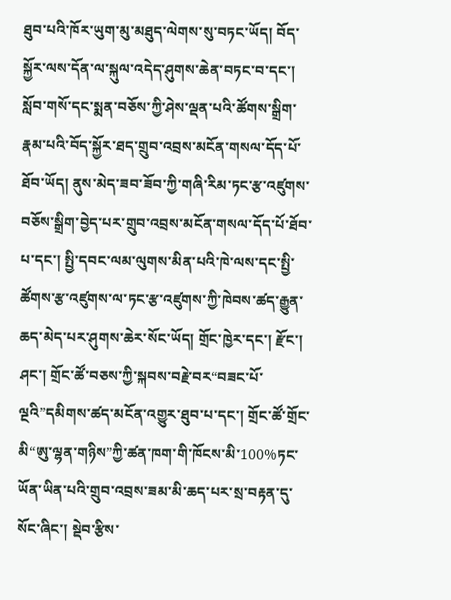ཐུབ་པའི་ཁོར་ཡུག་མུ་མཐུད་ལེགས་སུ་བཏང་ཡོད། བོད་སྐྱོར་ལས་དོན་ལ་སྐུལ་འདེད་ཤུགས་ཆེན་བཏང་བ་དང་། སློབ་གསོ་དང་སྨན་བཅོས་ཀྱི་ཤེས་ལྡན་པའི་ཚོགས་སྒྲིག་རྣམ་པའི་བོད་སྐྱོར་ཐད་གྲུབ་འབྲས་མངོན་གསལ་དོད་པོ་ཐོབ་ཡོད། ནུས་མེད་ཟབ་ཟོབ་ཀྱི་གཞི་རིམ་ཏང་རྩ་འཛུགས་བཅོས་སྒྲིག་བྱེད་པར་གྲུབ་འབྲས་མངོན་གསལ་དོད་པོ་ཐོབ་པ་དང་། སྤྱི་དབང་ལམ་ལུགས་མིན་པའི་ཁེ་ལས་དང་སྤྱི་ཚོགས་རྩ་འཛུགས་ལ་ཏང་རྩ་འཛུགས་ཀྱི་ཁེབས་ཚད་རྒྱུན་ཆད་མེད་པར་ཤུགས་ཆེར་སོང་ཡོད། གྲོང་ཁྱེར་དང་། རྫོང་། ཤང་། གྲོང་ཚོ་བཅས་ཀྱི་སྐབས་བརྗེ་བར“བཟང་པོ་ལྔའི”དམིགས་ཚད་མངོན་འགྱུར་ཐུབ་པ་དང་། གྲོང་ཚོ་གྲོང་མི“ཨུ་ལྷན་གཉིས”ཀྱི་ཚན་ཁག་གི་ཁོངས་མི་100%ཏང་ཡོན་ཡིན་པའི་གྲུབ་འབྲས་ཟམ་མི་ཆད་པར་སྲ་བརྟན་དུ་སོང་ཞིང་། སྡེབ་རྩིས་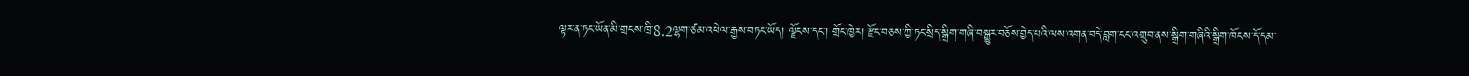ལྟར་ན་ཏང་ཡོན་མི་གྲངས་ཁྲི་8.2ལྷག་ཙམ་འཕེལ་རྒྱས་བཏང་ཡོད། ལྗོངས་དང་། གྲོང་ཁྱེར། རྫོང་བཅས་ཀྱི་ཏང་སྲིད་སྒྲིག་གཞི་བསྒྱུར་བཅོས་བྱེད་པའི་ལས་འགན་བདེ་བླག་ངང་འགྲུབ་ནས་སྒྲིག་གཞིའི་སྒྲིག་ཁོངས་དོ་དམ་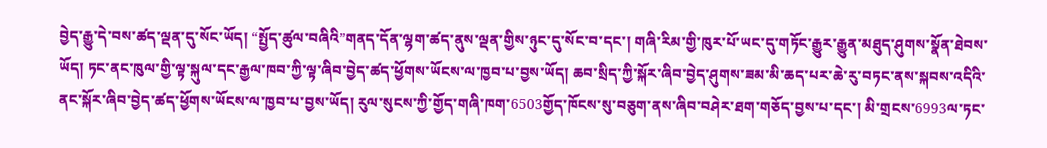བྱེད་རྒྱུ་དེ་བས་ཚད་ལྡན་དུ་སོང་ཡོད། “སྤྱོད་ཚུལ་བཞིའི”གནད་དོན་ལྷག་ཚད་ནུས་ལྡན་གྱིས་ཉུང་དུ་སོང་བ་དང་། གཞི་རིམ་གྱི་ཁུར་པོ་ཡང་དུ་གཏོང་རྒྱུར་རྒྱུན་མཐུད་ཤུགས་སྣོན་ཐེབས་ཡོད། ཏང་ནང་ཁུལ་གྱི་ལྟ་སྐུལ་དང་རྒྱལ་ཁབ་ཀྱི་ལྟ་ཞིབ་བྱེད་ཚད་ཕྱོགས་ཡོངས་ལ་ཁྱབ་པ་བྱས་ཡོད། ཆབ་སྲིད་ཀྱི་སྐོར་ཞིབ་བྱེད་ཤུགས་ཟམ་མི་ཆད་པར་ཆེ་རུ་བཏང་ནས་སྐབས་འདིའི་ནང་སྐོར་ཞིབ་བྱེད་ཚད་ཕྱོགས་ཡོངས་ལ་ཁྱབ་པ་བྱས་ཡོད། རུལ་སུངས་ཀྱི་གྱོད་གཞི་ཁག་6503གྱོད་ཁོངས་སུ་བཅུག་ནས་ཞིབ་བཤེར་ཐག་གཅོད་བྱས་པ་དང་། མི་གྲངས་6993ལ་ཏང་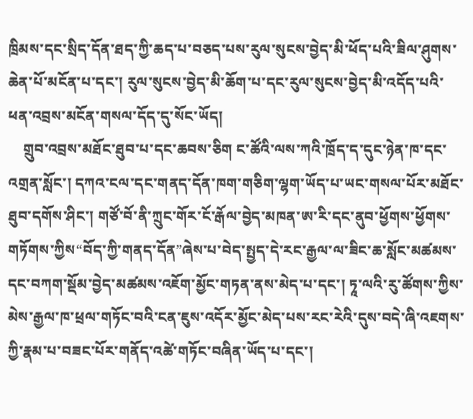ཁྲིམས་དང་སྲིད་དོན་ཐད་ཀྱི་ཆད་པ་བཅད་པས་རུལ་སུངས་བྱེད་མི་ཕོད་པའི་ཟིལ་ཤུགས་ཆེན་པོ་མངོན་པ་དང་། རུལ་སུངས་བྱེད་མི་ཆོག་པ་དང་རུལ་སུངས་བྱེད་མི་འདོད་པའི་ཕན་འབྲས་མངོན་གསལ་དོད་དུ་སོང་ཡོད།
    གྲུབ་འབྲས་མཐོང་ཐུབ་པ་དང་ཆབས་ཅིག ང་ཚོའི་ལས་ཀའི་ཁྲོད་ད་དུང་ཉེན་ཁ་དང་འགྲན་སློང་། དཀའ་ངལ་དང་གནད་དོན་ཁག་གཅིག་ལྷག་ཡོད་པ་ཡང་གསལ་པོར་མཐོང་ཐུབ་དགོས་ཤིང་། གཙོ་བོ་ནི་ཀྲུང་གོར་ངོ་རྒོལ་བྱེད་མཁན་ཨ་རི་དང་ནུབ་ཕྱོགས་ཕྱོགས་གཏོགས་ཀྱིས“བོད་ཀྱི་གནད་དོན”ཞེས་པ་བེད་སྤྱད་དེ་རང་རྒྱལ་ལ་ཟིང་ཆ་སློང་མཚམས་དང་བཀག་སྡོམ་བྱེད་མཚམས་འཇོག་མྱོང་གཏན་ནས་མེད་པ་དང་། ཏཱ་ལའི་རུ་ཚོགས་ཀྱིས་མེས་རྒྱལ་ཁ་ཕྲལ་གཏོང་བའི་ངན་ཇུས་འདོར་མྱོང་མེད་པས་རང་རེའི་དུས་བདེ་ཞི་འཇགས་ཀྱི་རྣམ་པ་བཟང་པོར་གནོད་འཚེ་གཏོང་བཞིན་ཡོད་པ་དང་།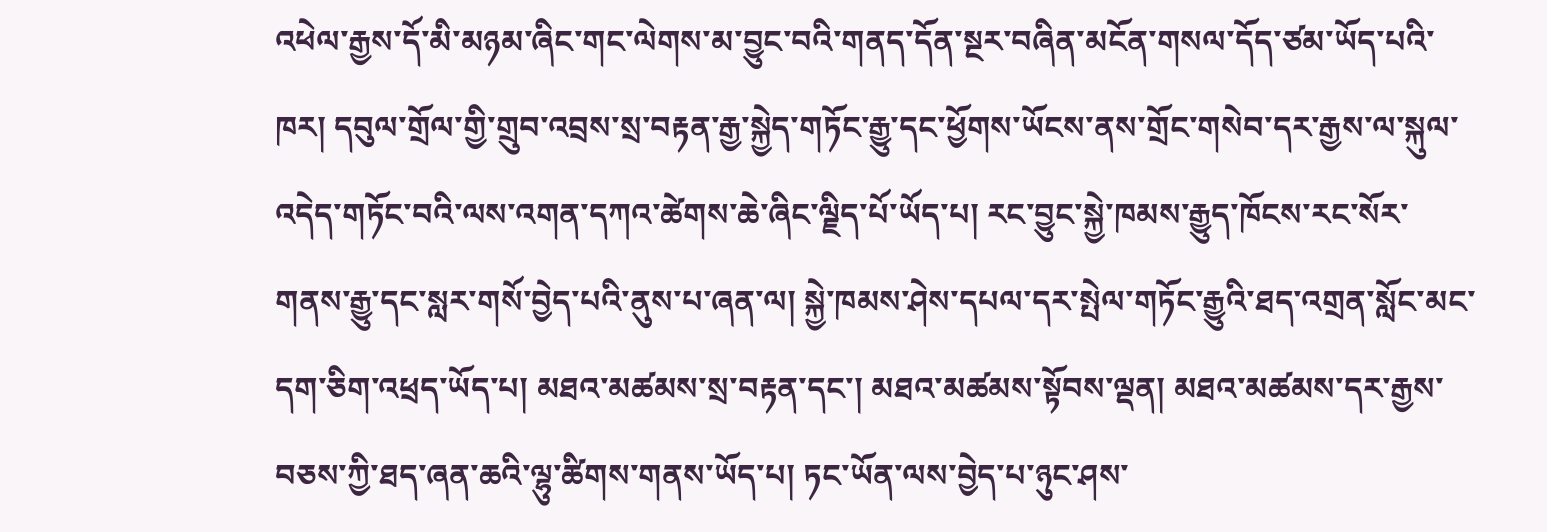འཕེལ་རྒྱས་དོ་མི་མཉམ་ཞིང་གང་ལེགས་མ་བྱུང་བའི་གནད་དོན་སྔར་བཞིན་མངོན་གསལ་དོད་ཙམ་ཡོད་པའི་ཁར། དབུལ་གྲོལ་གྱི་གྲུབ་འབྲས་སྲ་བརྟན་རྒྱ་སྐྱེད་གཏོང་རྒྱུ་དང་ཕྱོགས་ཡོངས་ནས་གྲོང་གསེབ་དར་རྒྱས་ལ་སྐུལ་འདེད་གཏོང་བའི་ལས་འགན་དཀའ་ཚེགས་ཆེ་ཞིང་ལྗིད་པོ་ཡོད་པ། རང་བྱུང་སྐྱེ་ཁམས་རྒྱུད་ཁོངས་རང་སོར་གནས་རྒྱུ་དང་སླར་གསོ་བྱེད་པའི་ནུས་པ་ཞན་ལ། སྐྱེ་ཁམས་ཤེས་དཔལ་དར་སྤེལ་གཏོང་རྒྱུའི་ཐད་འགྲན་སློང་མང་དག་ཅིག་འཕྲད་ཡོད་པ། མཐའ་མཚམས་སྲ་བརྟན་དང་། མཐའ་མཚམས་སྟོབས་ལྡན། མཐའ་མཚམས་དར་རྒྱས་བཅས་ཀྱི་ཐད་ཞན་ཆའི་ལྷུ་ཚིགས་གནས་ཡོད་པ། ཏང་ཡོན་ལས་བྱེད་པ་ཉུང་ཤས་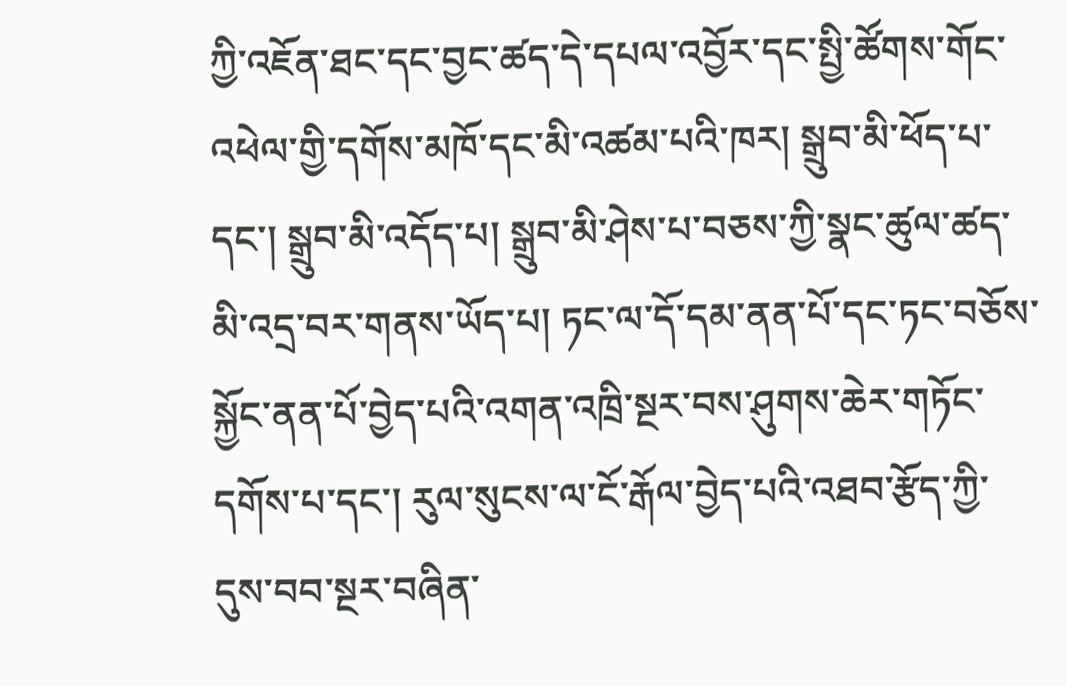ཀྱི་འཇོན་ཐང་དང་བྱང་ཚད་དེ་དཔལ་འབྱོར་དང་སྤྱི་ཚོགས་གོང་འཕེལ་གྱི་དགོས་མཁོ་དང་མི་འཚམ་པའི་ཁར། སྒྲུབ་མི་ཕོད་པ་དང་། སྒྲུབ་མི་འདོད་པ། སྒྲུབ་མི་ཤེས་པ་བཅས་ཀྱི་སྣང་ཚུལ་ཚད་མི་འདྲ་བར་གནས་ཡོད་པ། ཏང་ལ་དོ་དམ་ནན་པོ་དང་ཏང་བཅོས་སྐྱོང་ནན་པོ་བྱེད་པའི་འགན་འཁྲི་སྔར་བས་ཤུགས་ཆེར་གཏོང་དགོས་པ་དང་། རུལ་སུངས་ལ་ངོ་རྒོལ་བྱེད་པའི་འཐབ་རྩོད་ཀྱི་དུས་བབ་སྔར་བཞིན་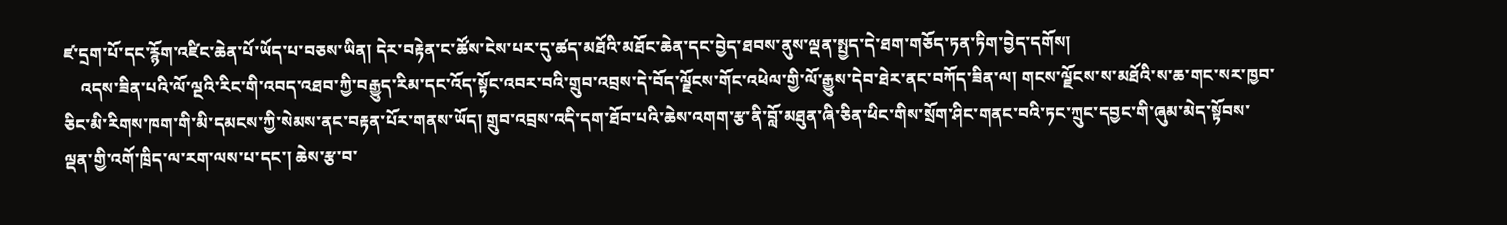ཛ་དྲག་པོ་དང་རྙོག་འཛིང་ཆེན་པོ་ཡོད་པ་བཅས་ཡིན། དེར་བརྟེན་ང་ཚོས་ངེས་པར་དུ་ཚད་མཐོའི་མཐོང་ཆེན་དང་བྱེད་ཐབས་ནུས་ལྡན་སྤྱད་དེ་ཐག་གཅོད་ཏན་ཏིག་བྱེད་དགོས།
    འདས་ཟིན་པའི་ལོ་ལྔའི་རིང་གི་འབད་འཐབ་ཀྱི་བརྒྱུད་རིམ་དང་འོད་སྟོང་འབར་བའི་གྲུབ་འབྲས་དེ་བོད་ལྗོངས་གོང་འཕེལ་གྱི་ལོ་རྒྱུས་དེབ་ཐེར་ནང་བཀོད་ཟིན་ལ། གངས་ལྗོངས་ས་མཐོའི་ས་ཆ་གང་སར་ཁྱབ་ཅིང་མི་རིགས་ཁག་གི་མི་དམངས་ཀྱི་སེམས་ནང་བརྟན་པོར་གནས་ཡོད། གྲུབ་འབྲས་འདི་དག་ཐོབ་པའི་ཆེས་འགག་རྩ་ནི་བློ་མཐུན་ཞི་ཅིན་ཕིང་གིས་སྲོག་ཤིང་གནང་བའི་ཏང་ཀྲུང་དབྱང་གི་ཞུམ་མེད་སྟོབས་ལྡན་གྱི་འགོ་ཁྲིད་ལ་རག་ལས་པ་དང་། ཆེས་རྩ་བ་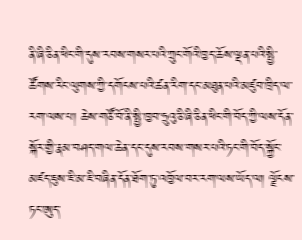ནི་ཞི་ཅིན་ཕིང་གི་དུས་རབས་གསར་པའི་ཀྲུང་གོའི་ཁྱད་ཆོས་ལྡན་པའི་སྤྱི་ཚོགས་རིང་ལུགས་ཀྱི་དགོངས་པའི་ཚན་རིག་དང་མཐུན་པའི་མཛུབ་ཁྲིད་ལ་རག་ལས་པ། ཆེས་གཙོ་བོ་ནི་སྤྱི་ཁྱབ་ཧྲུའུ་ཅི་ཞི་ཅིན་ཕིང་གི་བོད་ཀྱི་ལས་དོན་སྐོར་གྱི་རྣམ་བཤད་གལ་ཆེན་དང་དུས་རབས་གསར་པའི་ཏང་གི་བོད་སྐྱོང་མཛད་ཇུས་ཇི་མ་ཇི་བཞིན་དོན་ཐོག་ཏུ་འཁྱོལ་བར་རག་ལས་ཡོད་ལ། ལྗོངས་ཏང་ཨུད་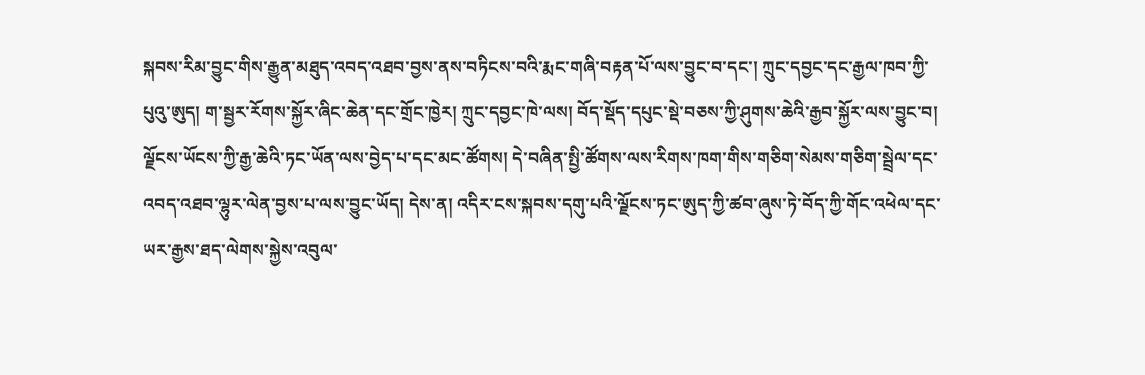སྐབས་རིམ་བྱུང་གིས་རྒྱུན་མཐུད་འབད་འཐབ་བྱས་ནས་བཏིངས་བའི་རྨང་གཞི་བརྟན་པོ་ལས་བྱུང་བ་དང་། ཀྲུང་དབྱང་དང་རྒྱལ་ཁབ་ཀྱི་པུའུ་ཨུད། ག་སྦྱར་རོགས་སྐྱོར་ཞིང་ཆེན་དང་གྲོང་ཁྱེར། ཀྲུང་དབྱང་ཁེ་ལས། བོད་སྡོད་དཔུང་སྡེ་བཅས་ཀྱི་ཤུགས་ཆེའི་རྒྱབ་སྐྱོར་ལས་བྱུང་བ། ལྗོངས་ཡོངས་ཀྱི་རྒྱ་ཆེའི་ཏང་ཡོན་ལས་བྱེད་པ་དང་མང་ཚོགས། དེ་བཞིན་སྤྱི་ཚོགས་ལས་རིགས་ཁག་གིས་གཅིག་སེམས་གཅིག་སྦྲེལ་དང་འབད་འཐབ་ལྷུར་ལེན་བྱས་པ་ལས་བྱུང་ཡོད། དེས་ན། འདིར་ངས་སྐབས་དགུ་པའི་ལྗོངས་ཏང་ཨུད་ཀྱི་ཚབ་ཞུས་ཏེ་བོད་ཀྱི་གོང་འཕེལ་དང་ཡར་རྒྱས་ཐད་ལེགས་སྐྱེས་འབུལ་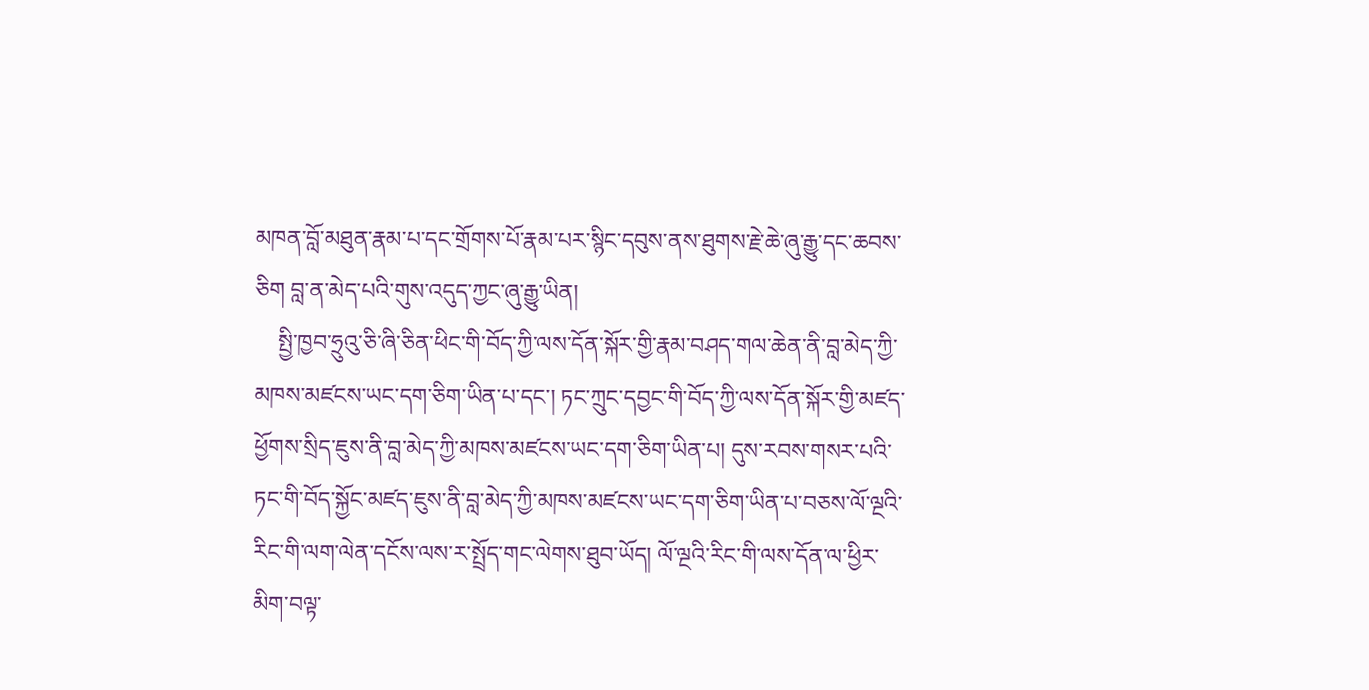མཁན་བློ་མཐུན་རྣམ་པ་དང་གྲོགས་པོ་རྣམ་པར་སྙིང་དབུས་ནས་ཐུགས་རྗེ་ཆེ་ཞུ་རྒྱུ་དང་ཆབས་ཅིག བླ་ན་མེད་པའི་གུས་འདུད་ཀྱང་ཞུ་རྒྱུ་ཡིན།
    སྤྱི་ཁྱབ་ཧྲུའུ་ཅི་ཞི་ཅིན་ཕིང་གི་བོད་ཀྱི་ལས་དོན་སྐོར་གྱི་རྣམ་བཤད་གལ་ཆེན་ནི་བླ་མེད་ཀྱི་མཁས་མཛངས་ཡང་དག་ཅིག་ཡིན་པ་དང་། ཏང་ཀྲུང་དབྱང་གི་བོད་ཀྱི་ལས་དོན་སྐོར་གྱི་མཛད་ཕྱོགས་སྲིད་ཇུས་ནི་བླ་མེད་ཀྱི་མཁས་མཛངས་ཡང་དག་ཅིག་ཡིན་པ། དུས་རབས་གསར་པའི་ཏང་གི་བོད་སྐྱོང་མཛད་ཇུས་ནི་བླ་མེད་ཀྱི་མཁས་མཛངས་ཡང་དག་ཅིག་ཡིན་པ་བཅས་ལོ་ལྔའི་རིང་གི་ལག་ལེན་དངོས་ལས་ར་སྤྲོད་གང་ལེགས་ཐུབ་ཡོད། ལོ་ལྔའི་རིང་གི་ལས་དོན་ལ་ཕྱིར་མིག་བལྟ་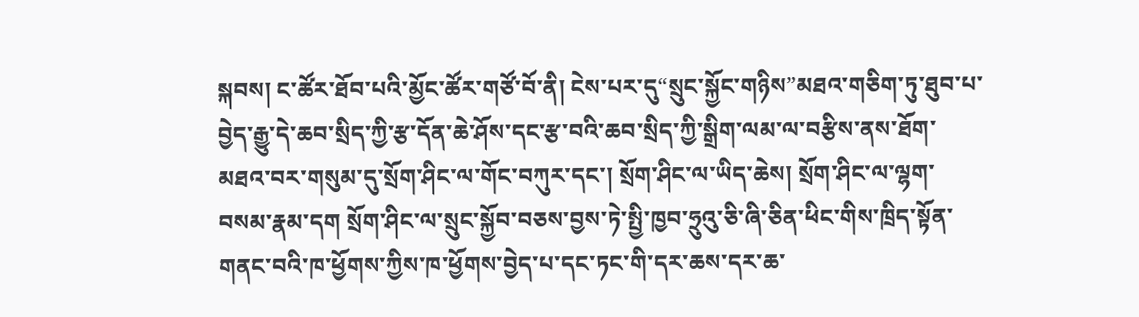སྐབས། ང་ཚོར་ཐོབ་པའི་མྱོང་ཚོར་གཙོ་བོ་ནི། ངེས་པར་དུ“སྲུང་སྐྱོང་གཉིས”མཐའ་གཅིག་ཏུ་ཐུབ་པ་བྱེད་རྒྱུ་དེ་ཆབ་སྲིད་ཀྱི་རྩ་དོན་ཆེ་ཤོས་དང་རྩ་བའི་ཆབ་སྲིད་ཀྱི་སྒྲིག་ལམ་ལ་བརྩིས་ནས་ཐོག་མཐའ་བར་གསུམ་དུ་སྲོག་ཤིང་ལ་གོང་བཀུར་དང་། སྲོག་ཤིང་ལ་ཡིད་ཆེས། སྲོག་ཤིང་ལ་ལྷག་བསམ་རྣམ་དག སྲོག་ཤིང་ལ་སྲུང་སྐྱོབ་བཅས་བྱས་ཏེ་སྤྱི་ཁྱབ་ཧྲུའུ་ཅི་ཞི་ཅིན་ཕིང་གིས་ཁྲིད་སྟོན་གནང་བའི་ཁ་ཕྱོགས་ཀྱིས་ཁ་ཕྱོགས་བྱེད་པ་དང་ཏང་གི་དར་ཆས་དར་ཆ་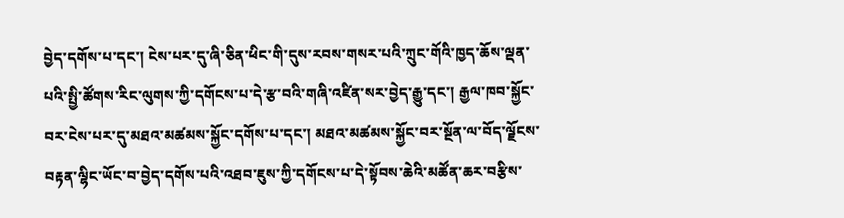བྱེད་དགོས་པ་དང་། ངེས་པར་དུ་ཞི་ཅིན་ཕིང་གི་དུས་རབས་གསར་པའི་ཀྲུང་གོའི་ཁྱད་ཆོས་ལྡན་པའི་སྤྱི་ཚོགས་རིང་ལུགས་ཀྱི་དགོངས་པ་དེ་རྩ་བའི་གཞི་འཛིན་སར་བྱེད་རྒྱུ་དང་། རྒྱལ་ཁབ་སྐྱོང་བར་ངེས་པར་དུ་མཐའ་མཚམས་སྐྱོང་དགོས་པ་དང་། མཐའ་མཚམས་སྐྱོང་བར་སྔོན་ལ་བོད་ལྗོངས་བརྟན་ལྷིང་ཡོང་བ་བྱེད་དགོས་པའི་འཐབ་ཇུས་ཀྱི་དགོངས་པ་དེ་སྟོབས་ཆེའི་མཚོན་ཆར་བརྩིས་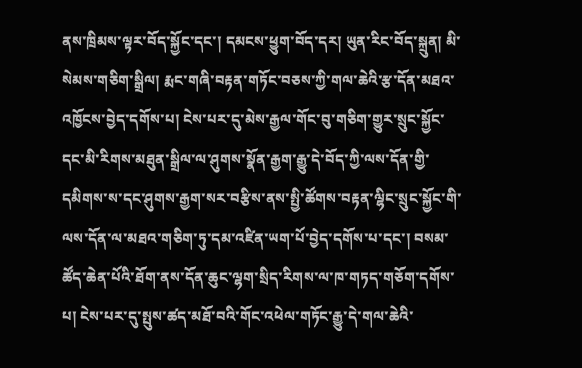ནས་ཁྲིམས་ལྟར་བོད་སྐྱོང་དང་། དམངས་ཕྱུག་བོད་དར། ཡུན་རིང་བོད་སྐྲུན། མི་སེམས་གཅིག་སྒྲིལ། རྨང་གཞི་བརྟན་གཏོང་བཅས་ཀྱི་གལ་ཆེའི་རྩ་དོན་མཐའ་འཁྱོངས་བྱེད་དགོས་པ། ངེས་པར་དུ་མེས་རྒྱལ་གོང་བུ་གཅིག་གྱུར་སྲུང་སྐྱོང་དང་མི་རིགས་མཐུན་སྒྲིལ་ལ་ཤུགས་སྣོན་རྒྱག་རྒྱུ་དེ་བོད་ཀྱི་ལས་དོན་གྱི་དམིགས་ས་དང་ཤུགས་རྒྱག་སར་བརྩིས་ནས་སྤྱི་ཚོགས་བརྟན་ལྷིང་སྲུང་སྐྱོང་གི་ལས་དོན་ལ་མཐའ་གཅིག་ཏུ་དམ་འཛིན་ཡག་པོ་བྱེད་དགོས་པ་དང་། བསམ་ཚོད་ཆེན་པོའི་ཐོག་ནས་དོན་ཆུང་ལྷག་སྲིད་རིགས་ལ་ཁ་གཏད་གཅོག་དགོས་པ། ངེས་པར་དུ་སྤུས་ཚད་མཐོ་བའི་གོང་འཕེལ་གཏོང་རྒྱུ་དེ་གལ་ཆེའི་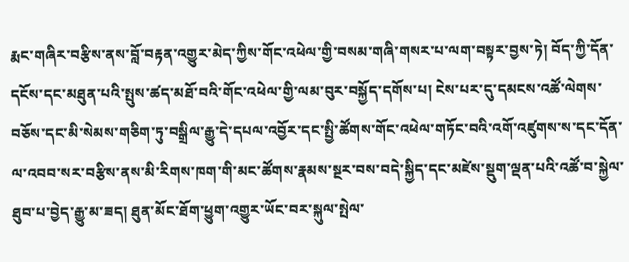རྨང་གཞིར་བརྩིས་ནས་བློ་བརྟན་འགྱུར་མེད་ཀྱིས་གོང་འཕེལ་གྱི་བསམ་གཞི་གསར་པ་ལག་བསྟར་བྱས་ཏེ། བོད་ཀྱི་དོན་དངོས་དང་མཐུན་པའི་སྤུས་ཚད་མཐོ་བའི་གོང་འཕེལ་གྱི་ལམ་བུར་བསྐྱོད་དགོས་པ། ངེས་པར་དུ་དམངས་འཚོ་ལེགས་བཅོས་དང་མི་སེམས་གཅིག་ཏུ་བསྒྲིལ་རྒྱུ་དེ་དཔལ་འབྱོར་དང་སྤྱི་ཚོགས་གོང་འཕེལ་གཏོང་བའི་འགོ་འཛུགས་ས་དང་དོན་ལ་འབབ་སར་བརྩིས་ནས་མི་རིགས་ཁག་གི་མང་ཚོགས་རྣམས་སྔར་བས་བདེ་སྐྱིད་དང་མཛེས་སྡུག་ལྡན་པའི་འཚོ་བ་སྐྱེལ་ཐུབ་པ་བྱེད་རྒྱུ་མ་ཟད། ཐུན་མོང་ཐོག་ཕྱུག་འགྱུར་ཡོང་བར་སྐུལ་སྤེལ་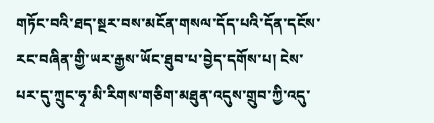གཏོང་བའི་ཐད་སྔར་བས་མངོན་གསལ་དོད་པའི་དོན་དངོས་རང་བཞིན་གྱི་ཡར་རྒྱས་ཡོང་ཐུབ་པ་བྱེད་དགོས་པ། ངེས་པར་དུ་ཀྲུང་ཧྭ་མི་རིགས་གཅིག་མཐུན་འདུས་གྲུབ་ཀྱི་འདུ་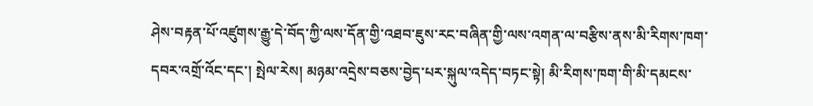ཤེས་བརྟན་པོ་འཛུགས་རྒྱུ་དེ་བོད་ཀྱི་ལས་དོན་གྱི་འཐབ་ཇུས་རང་བཞིན་གྱི་ལས་འགན་ལ་བརྩིས་ནས་མི་རིགས་ཁག་དབར་འགྲོ་འོང་དང་། སྤེལ་རེས། མཉམ་འདྲེས་བཅས་བྱེད་པར་སྐུལ་འདེད་བཏང་སྟེ། མི་རིགས་ཁག་གི་མི་དམངས་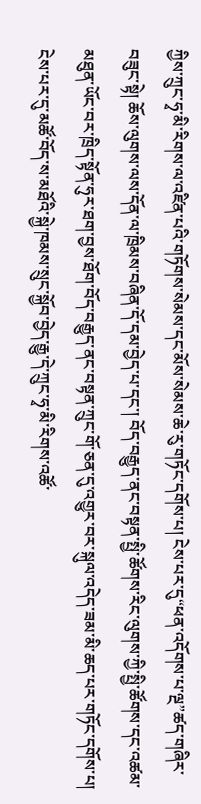ཀྱིས་ཀྲུང་ཧྭ་མི་རིགས་ལ་འཛིན་པའི་གཏོགས་སེམས་དང་མོས་སེམས་ཆེ་རུ་གཏོང་དགོས་པ། ངེས་པར་དུ“ཕན་འདོགས་པ་ལྔ”ཚད་གཞིར་བཟུང་སྟེ། ཆོས་ལུགས་ལས་དོན་ལ་ཁྲིམས་བཞིན་དོ་དམ་བྱེད་པ་དང་། བོད་བརྒྱུད་ནང་བསྟན་སྤྱི་ཚོགས་རིང་ལུགས་ཀྱི་སྤྱི་ཚོགས་དང་འཚམ་མཐུན་ཡོང་བར་ཁྲིད་སྟོན་ཧུར་ཐག་བྱས་ཐོག་བོད་བརྒྱུད་ནང་བསྟན་ཀྲུང་གོ་ཅན་དུ་འགྱུར་བར་སྐུལ་འདེད་ཟམ་མི་ཆད་པར་གཏོང་དགོས་པ། ངེས་པར་དུ་མཚོ་བོད་ས་མཐོའི་སྐྱེ་ཁམས་སྲུང་སྐྱོབ་བྱེད་རྒྱུ་དེ་ཀྲུང་ཧྭ་མི་རིགས་འཚོ་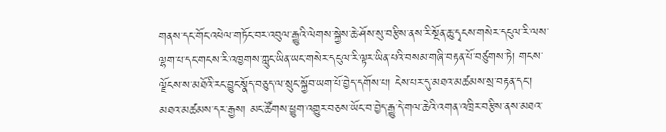གནས་དང་གོང་འཕེལ་གཏོང་བར་འབུལ་རྒྱུའི་ལེགས་སྐྱེས་ཆེ་ཤོས་སུ་བརྩིས་ནས་རི་སྔོན་ཆུ་དྭངས་གསེར་དངུལ་རི་ལས་ལྷག་པ་དང་གངས་རི་འཁྱགས་ཀླུང་ཡིན་ཡང་གསེར་དངུལ་རི་ལྟར་ཡིན་པའི་བསམ་གཞི་བརྟན་པོ་བཙུགས་ཏེ། གངས་ལྗོངས་ས་མཐོའི་རང་བྱུང་སྣོད་བཅུད་ལ་སྲུང་སྐྱོབ་ཡག་པོ་བྱེད་དགོས་པ། ངེས་པར་དུ་མཐའ་མཚམས་སྲ་བརྟན་དང་། མཐའ་མཚམས་དར་རྒྱས། མང་ཚོགས་ཕྱུག་འགྱུར་བཅས་ཡོང་བ་བྱེད་རྒྱུ་དེ་གལ་ཆེའི་འགན་འཁྲིར་བརྩིས་ནས་མཐའ་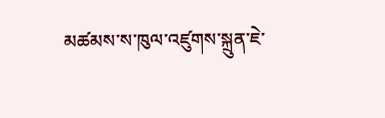མཚམས་ས་ཁུལ་འཛུགས་སྐྲུན་ཇེ་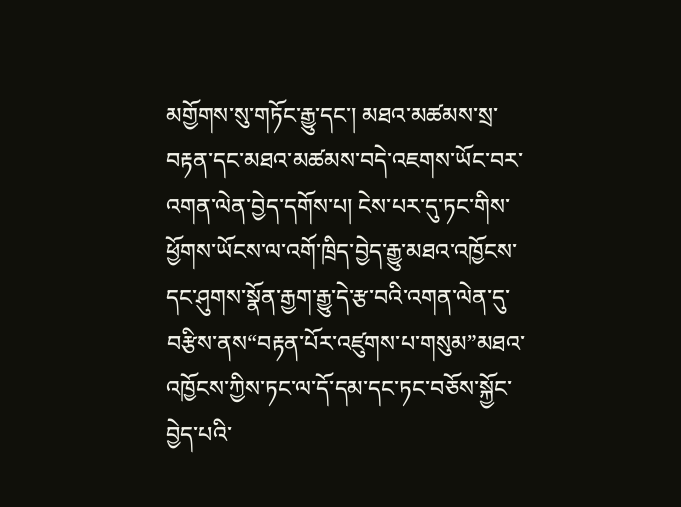མགྱོགས་སུ་གཏོང་རྒྱུ་དང་། མཐའ་མཚམས་སྲ་བརྟན་དང་མཐའ་མཚམས་བདེ་འཇགས་ཡོང་བར་འགན་ལེན་བྱེད་དགོས་པ། ངེས་པར་དུ་ཏང་གིས་ཕྱོགས་ཡོངས་ལ་འགོ་ཁྲིད་བྱེད་རྒྱུ་མཐའ་འཁྱོངས་དང་ཤུགས་སྣོན་རྒྱག་རྒྱུ་དེ་རྩ་བའི་འགན་ལེན་དུ་བརྩིས་ནས“བརྟན་པོར་འཛུགས་པ་གསུམ”མཐའ་འཁྱོངས་ཀྱིས་ཏང་ལ་དོ་དམ་དང་ཏང་བཅོས་སྐྱོང་བྱེད་པའི་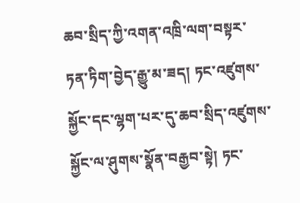ཆབ་སྲིད་ཀྱི་འགན་འཁྲི་ལག་བསྟར་ཏན་ཏིག་བྱེད་རྒྱུ་མ་ཟད། ཏང་འཛུགས་སྐྱོང་དང་ལྷག་པར་དུ་ཆབ་སྲིད་འཛུགས་སྐྱོང་ལ་ཤུགས་སྣོན་བརྒྱབ་སྟེ། ཏང་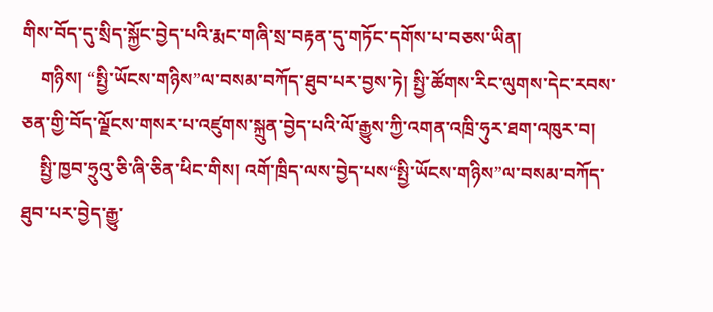གིས་བོད་དུ་སྲིད་སྐྱོང་བྱེད་པའི་རྨང་གཞི་སྲ་བརྟན་དུ་གཏོང་དགོས་པ་བཅས་ཡིན།
    གཉིས། “སྤྱི་ཡོངས་གཉིས”ལ་བསམ་བཀོད་ཐུབ་པར་བྱས་ཏེ། སྤྱི་ཚོགས་རིང་ལུགས་དེང་རབས་ཅན་གྱི་བོད་ལྗོངས་གསར་པ་འཛུགས་སྐྲུན་བྱེད་པའི་ལོ་རྒྱུས་ཀྱི་འགན་འཁྲི་ཧུར་ཐག་འཁུར་བ།
    སྤྱི་ཁྱབ་ཧྲུའུ་ཅི་ཞི་ཅིན་ཕིང་གིས། འགོ་ཁྲིད་ལས་བྱེད་པས“སྤྱི་ཡོངས་གཉིས”ལ་བསམ་བཀོད་ཐུབ་པར་བྱེད་རྒྱུ་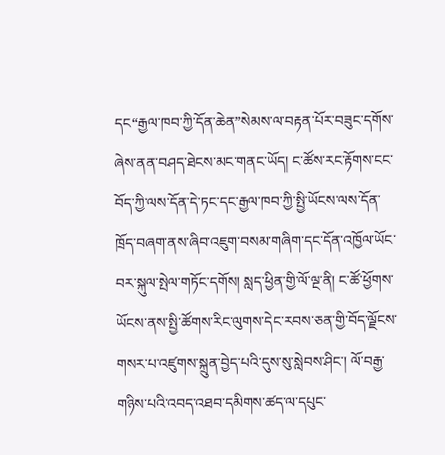དང“རྒྱལ་ཁབ་ཀྱི་དོན་ཆེན”སེམས་ལ་བརྟན་པོར་བཟུང་དགོས་ཞེས་ནན་བཤད་ཐེངས་མང་གནང་ཡོད། ང་ཚོས་རང་རྟོགས་ངང་བོད་ཀྱི་ལས་དོན་དེ་ཏང་དང་རྒྱལ་ཁབ་ཀྱི་སྤྱི་ཡོངས་ལས་དོན་ཁྲོད་བཞག་ནས་ཞིབ་འཇུག་བསམ་གཞིག་དང་དོན་འཁྱོལ་ཡོང་བར་སྐུལ་སྤེལ་གཏོང་དགོས། སླད་ཕྱིན་གྱི་ལོ་ལྔ་ནི། ང་ཚོ་ཕྱོགས་ཡོངས་ནས་སྤྱི་ཚོགས་རིང་ལུགས་དེང་རབས་ཅན་གྱི་བོད་ལྗོངས་གསར་པ་འཛུགས་སྐྲུན་བྱེད་པའི་དུས་སུ་སླེབས་ཤིང་། ལོ་བརྒྱ་གཉིས་པའི་འབད་འཐབ་དམིགས་ཚད་ལ་དཔུང་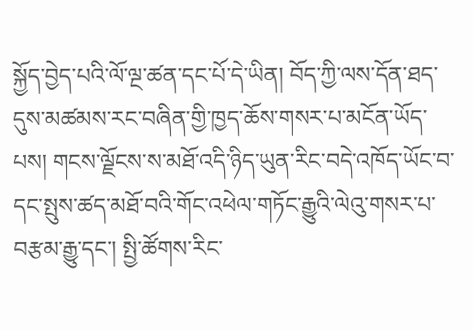སྐྱོད་བྱེད་པའི་ལོ་ལྔ་ཚན་དང་པོ་དེ་ཡིན། བོད་ཀྱི་ལས་དོན་ཐད་དུས་མཚམས་རང་བཞིན་གྱི་ཁྱད་ཆོས་གསར་པ་མངོན་ཡོད་པས། གངས་ལྗོངས་ས་མཐོ་འདི་ཉིད་ཡུན་རིང་བདེ་འཁོད་ཡོང་བ་དང་སྤུས་ཚད་མཐོ་བའི་གོང་འཕེལ་གཏོང་རྒྱུའི་ལེའུ་གསར་པ་བརྩམ་རྒྱུ་དང་། སྤྱི་ཚོགས་རིང་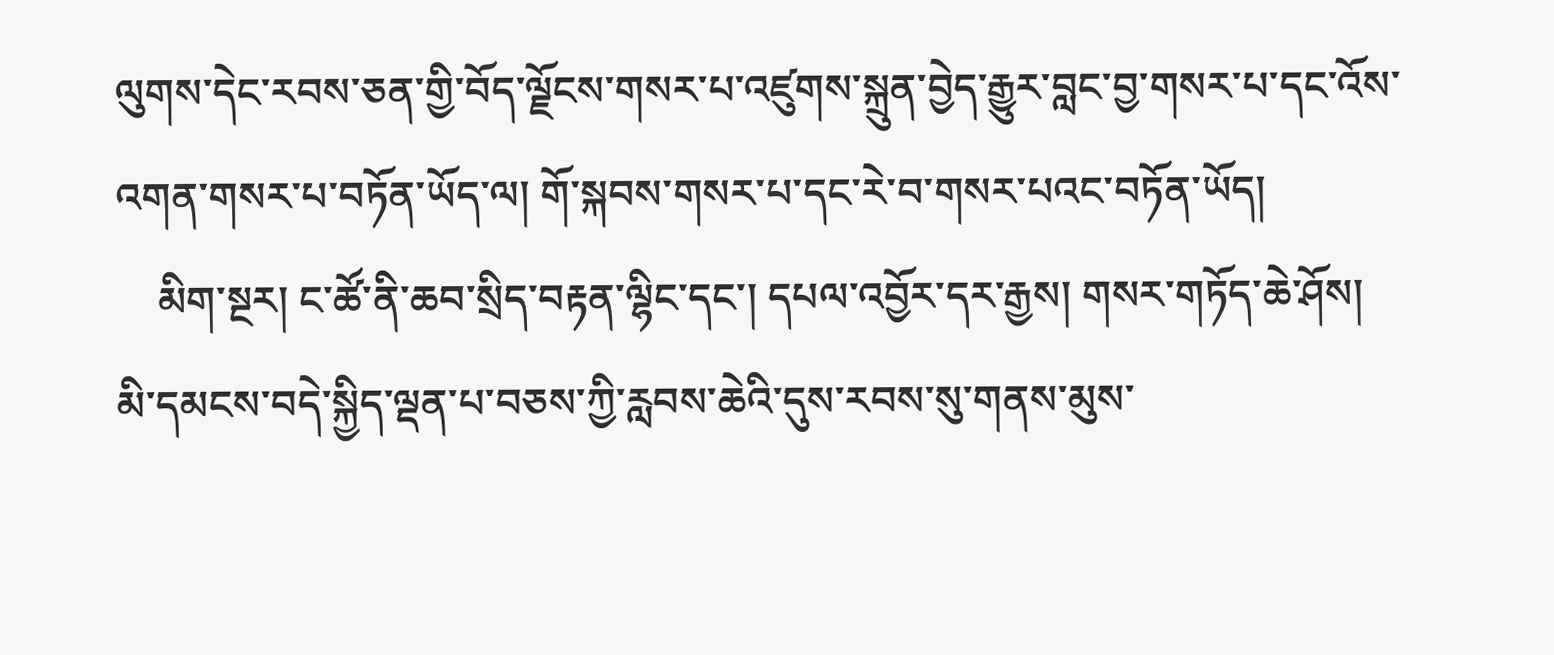ལུགས་དེང་རབས་ཅན་གྱི་བོད་ལྗོངས་གསར་པ་འཛུགས་སྐྲུན་བྱེད་རྒྱུར་བླང་བྱ་གསར་པ་དང་འོས་འགན་གསར་པ་བཏོན་ཡོད་ལ། གོ་སྐབས་གསར་པ་དང་རེ་བ་གསར་པའང་བཏོན་ཡོད།
    མིག་སྔར། ང་ཚོ་ནི་ཆབ་སྲིད་བརྟན་ལྷིང་དང་། དཔལ་འབྱོར་དར་རྒྱས། གསར་གཏོད་ཆེ་ཤོས། མི་དམངས་བདེ་སྐྱིད་ལྡན་པ་བཅས་ཀྱི་རླབས་ཆེའི་དུས་རབས་སུ་གནས་མུས་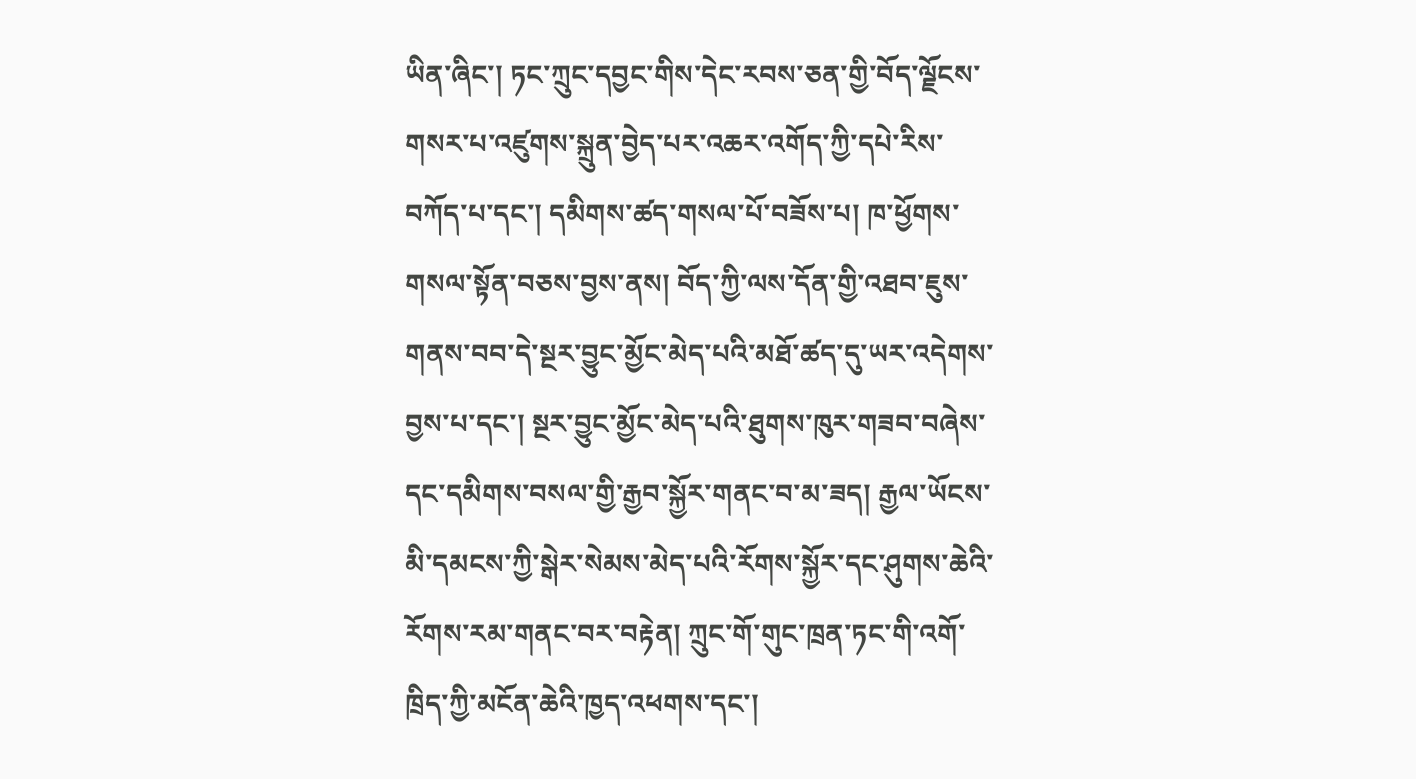ཡིན་ཞིང་། ཏང་ཀྲུང་དབྱང་གིས་དེང་རབས་ཅན་གྱི་བོད་ལྗོངས་གསར་པ་འཛུགས་སྐྲུན་བྱེད་པར་འཆར་འགོད་ཀྱི་དཔེ་རིས་བཀོད་པ་དང་། དམིགས་ཚད་གསལ་པོ་བཟོས་པ། ཁ་ཕྱོགས་གསལ་སྟོན་བཅས་བྱས་ནས། བོད་ཀྱི་ལས་དོན་གྱི་འཐབ་ཇུས་གནས་བབ་དེ་སྔར་བྱུང་མྱོང་མེད་པའི་མཐོ་ཚད་དུ་ཡར་འདེགས་བྱས་པ་དང་། སྔར་བྱུང་མྱོང་མེད་པའི་ཐུགས་ཁུར་གཟབ་བཞེས་དང་དམིགས་བསལ་གྱི་རྒྱབ་སྐྱོར་གནང་བ་མ་ཟད། རྒྱལ་ཡོངས་མི་དམངས་ཀྱི་སྒེར་སེམས་མེད་པའི་རོགས་སྐྱོར་དང་ཤུགས་ཆེའི་རོགས་རམ་གནང་བར་བརྟེན། ཀྲུང་གོ་གུང་ཁྲན་ཏང་གི་འགོ་ཁྲིད་ཀྱི་མངོན་ཆེའི་ཁྱད་འཕགས་དང་།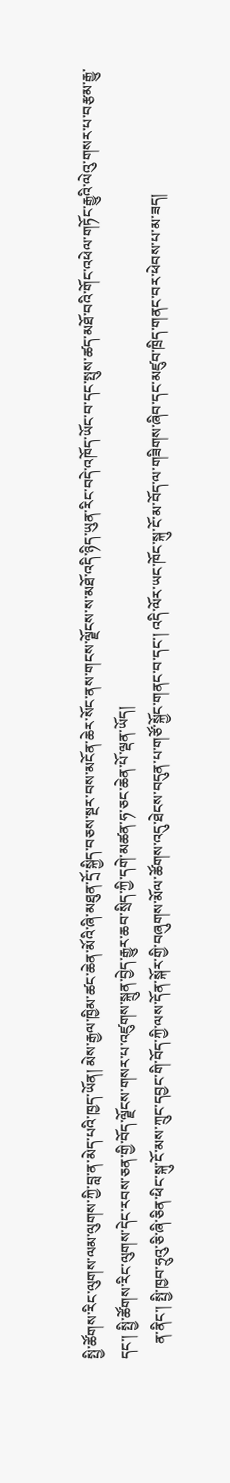སྤྱི་ཚོགས་རིང་ལུགས་ལམ་ལུགས་ཀྱི་བླ་ན་མེད་པའི་ཁྱད་ཡོན། མེས་རྒྱལ་ཁྱིམ་ཚང་ཆེན་མོའི་ཞི་མཐུན་དྲོ་སྐྱིད་བཅས་སྔར་བས་མངོན་ཆེར་སོང་ནས་གངས་ལྗོངས་ས་མཐོ་འདི་ཉིད་ཡུན་རིང་བདེ་འཁོད་ཡོང་བ་དང་སྤུས་ཚད་མཐོ་བའི་གོང་འཕེལ་གཏོང་རྒྱུའི་ལེའུ་གསར་པ་བརྩམ་རྒྱུ་དང་། སྤྱི་ཚོགས་རིང་ལུགས་དེང་རབས་ཅན་གྱི་བོད་ལྗོངས་གསར་པ་འཛུགས་སྐྲུན་བྱེད་རྒྱུར་ཆབ་སྲིད་ཀྱི་དགེ་མཚན་ཧ་ཅང་ཆེན་པོ་ལྡན་ཡོད།
    ན་ནིང་། སྤྱི་ཁྱབ་ཧྲུའུ་ཅི་ཞི་ཅིན་ཕིང་སྐུ་ངོ་མས་ཀྲུང་དབྱང་གི་བོད་ཀྱི་ལས་དོན་སྐོར་གྱི་བཞུགས་མོལ་ཚོགས་འདུ་ཐེངས་བདུན་པ་གཙོ་སྐྱོང་གནང་བ་དང་། འདི་ལོར་ཡང་ཁོང་སྐུ་ངོ་མ་བོད་ལ་གཟིགས་ཞིབ་དང་མཛུབ་ཁྲིད་གནང་བར་ཕེབས་པ་མ་ཟད།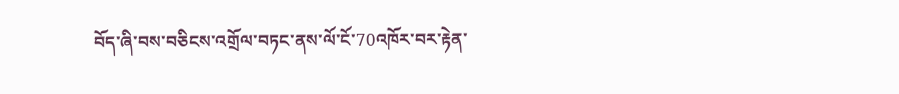བོད་ཞི་བས་བཅིངས་འགྲོལ་བཏང་ནས་ལོ་ངོ་70འཁོར་བར་རྟེན་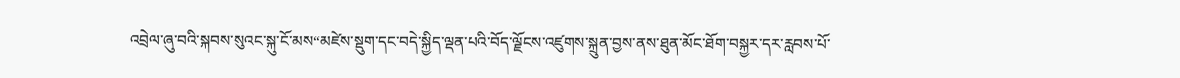འབྲེལ་ཞུ་བའི་སྐབས་སུའང་སྐུ་ངོ་མས“མཛེས་སྡུག་དང་བདེ་སྐྱིད་ལྡན་པའི་བོད་ལྗོངས་འཛུགས་སྐྲུན་བྱས་ནས་ཐུན་མོང་ཐོག་བསྐྱར་དར་རླབས་པོ་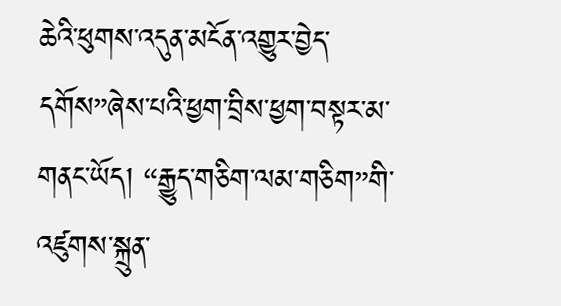ཆེའི་ཕུགས་འདུན་མངོན་འགྱུར་བྱེད་དགོས”ཞེས་པའི་ཕྱག་བྲིས་ཕྱག་བསྟར་མ་གནང་ཡོད། “རྒྱུད་གཅིག་ལམ་གཅིག”གི་འཛུགས་སྐྲུན་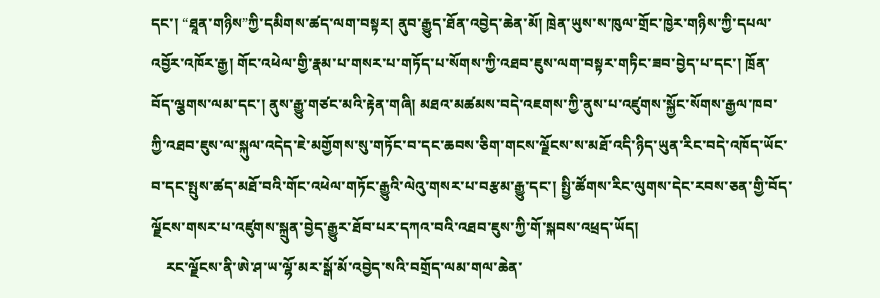དང་། “ཐཱན་གཉིས”ཀྱི་དམིགས་ཚད་ལག་བསྟར། ནུབ་རྒྱུད་ཐོན་འབྱེད་ཆེན་མོ། ཁྲེན་ཡུས་ས་ཁུལ་གྲོང་ཁྱེར་གཉིས་ཀྱི་དཔལ་འབྱོར་འཁོར་རྒྱ། གོང་འཕེལ་གྱི་རྣམ་པ་གསར་པ་གཏོད་པ་སོགས་ཀྱི་འཐབ་ཇུས་ལག་བསྟར་གཏིང་ཟབ་བྱེད་པ་དང་། ཁྲོན་བོད་ལྕགས་ལམ་དང་། ནུས་རྒྱུ་གཙང་མའི་རྟེན་གཞི། མཐའ་མཚམས་བདེ་འཇགས་ཀྱི་ནུས་པ་འཛུགས་སྐྱོང་སོགས་རྒྱལ་ཁབ་ཀྱི་འཐབ་ཇུས་ལ་སྐུལ་འདེད་ཇེ་མགྱོགས་སུ་གཏོང་བ་དང་ཆབས་ཅིག་གངས་ལྗོངས་ས་མཐོ་འདི་ཉིད་ཡུན་རིང་བདེ་འཁོད་ཡོང་བ་དང་སྤུས་ཚད་མཐོ་བའི་གོང་འཕེལ་གཏོང་རྒྱུའི་ལེའུ་གསར་པ་བརྩམ་རྒྱུ་དང་། སྤྱི་ཚོགས་རིང་ལུགས་དེང་རབས་ཅན་གྱི་བོད་ལྗོངས་གསར་པ་འཛུགས་སྐྲུན་བྱེད་རྒྱུར་ཐོབ་པར་དཀའ་བའི་འཐབ་ཇུས་ཀྱི་གོ་སྐབས་འཕྲད་ཡོད།
    རང་ལྗོངས་ནི་ཨེ་ཤ་ཡ་ལྷོ་མར་སྒོ་མོ་འབྱེད་སའི་བགྲོད་ལམ་གལ་ཆེན་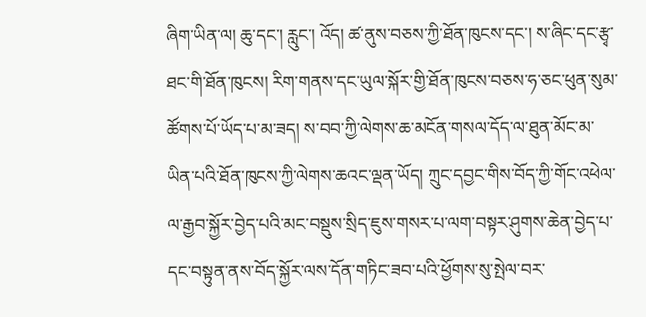ཞིག་ཡིན་ལ། ཆུ་དང་། རླུང་། འོད། ཚ་ནུས་བཅས་ཀྱི་ཐོན་ཁུངས་དང་། ས་ཞིང་དང་རྩྭ་ཐང་གི་ཐོན་ཁུངས། རིག་གནས་དང་ཡུལ་སྐོར་གྱི་ཐོན་ཁུངས་བཅས་ཧ་ཅང་ཕུན་སུམ་ཚོགས་པོ་ཡོད་པ་མ་ཟད། ས་བབ་ཀྱི་ལེགས་ཆ་མངོན་གསལ་དོད་ལ་ཐུན་མོང་མ་ཡིན་པའི་ཐོན་ཁུངས་ཀྱི་ལེགས་ཆའང་ལྡན་ཡོད། ཀྲུང་དབྱང་གིས་བོད་ཀྱི་གོང་འཕེལ་ལ་རྒྱབ་སྐྱོར་བྱེད་པའི་མང་བསྡུས་སྲིད་ཇུས་གསར་པ་ལག་བསྟར་ཤུགས་ཆེན་བྱེད་པ་དང་བསྟུན་ནས་བོད་སྐྱོར་ལས་དོན་གཏིང་ཟབ་པའི་ཕྱོགས་སུ་སྤེལ་བར་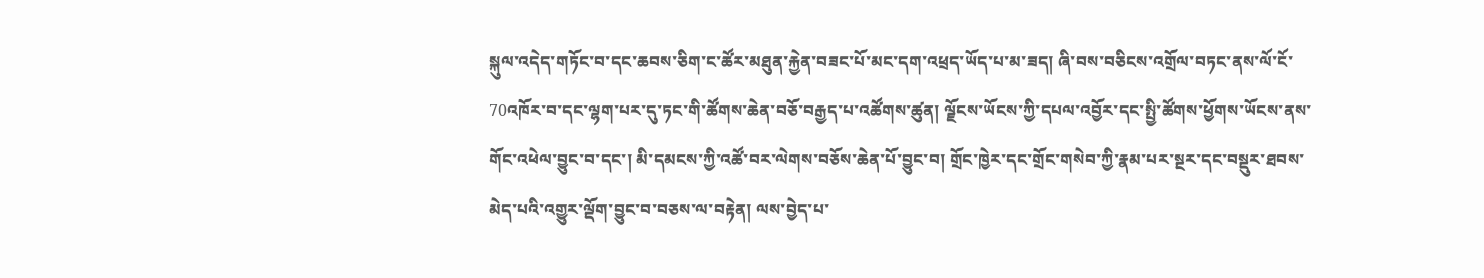སྐུལ་འདེད་གཏོང་བ་དང་ཆབས་ཅིག་ང་ཚོར་མཐུན་རྐྱེན་བཟང་པོ་མང་དག་འཕྲད་ཡོད་པ་མ་ཟད། ཞི་བས་བཅིངས་འགྲོལ་བཏང་ནས་ལོ་ངོ་70འཁོར་བ་དང་ལྷག་པར་དུ་ཏང་གི་ཚོགས་ཆེན་བཅོ་བརྒྱད་པ་འཚོགས་ཚུན། ལྗོངས་ཡོངས་ཀྱི་དཔལ་འབྱོར་དང་སྤྱི་ཚོགས་ཕྱོགས་ཡོངས་ནས་གོང་འཕེལ་བྱུང་བ་དང་། མི་དམངས་ཀྱི་འཚོ་བར་ལེགས་བཅོས་ཆེན་པོ་བྱུང་བ། གྲོང་ཁྱེར་དང་གྲོང་གསེབ་ཀྱི་རྣམ་པར་སྔར་དང་བསྡུར་ཐབས་མེད་པའི་འགྱུར་ལྡོག་བྱུང་བ་བཅས་ལ་བརྟེན། ལས་བྱེད་པ་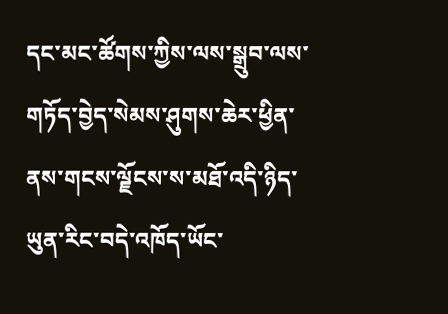དང་མང་ཚོགས་ཀྱིས་ལས་སྒྲུབ་ལས་གཏོད་བྱེད་སེམས་ཤུགས་ཆེར་ཕྱིན་ནས་གངས་ལྗོངས་ས་མཐོ་འདི་ཉིད་ཡུན་རིང་བདེ་འཁོད་ཡོང་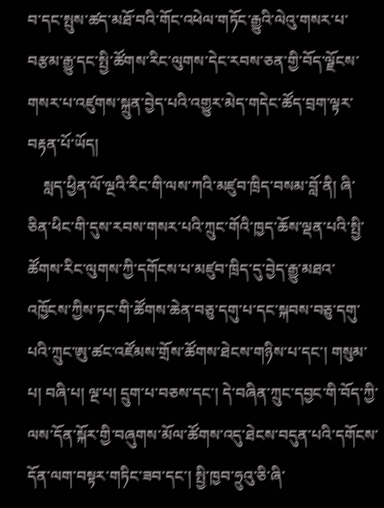བ་དང་སྤུས་ཚད་མཐོ་བའི་གོང་འཕེལ་གཏོང་རྒྱུའི་ལེའུ་གསར་པ་བརྩམ་རྒྱུ་དང་སྤྱི་ཚོགས་རིང་ལུགས་དེང་རབས་ཅན་གྱི་བོད་ལྗོངས་གསར་པ་འཛུགས་སྐྲུན་བྱེད་པའི་འགྱུར་མེད་གདེང་ཚོད་བྲག་ལྟར་བརྟན་པོ་ཡོད།
    སླད་ཕྱིན་ལོ་ལྔའི་རིང་གི་ལས་ཀའི་མཛུབ་ཁྲིད་བསམ་བློ་ནི། ཞི་ཅིན་ཕིང་གི་དུས་རབས་གསར་པའི་ཀྲུང་གོའི་ཁྱད་ཆོས་ལྡན་པའི་སྤྱི་ཚོགས་རིང་ལུགས་ཀྱི་དགོངས་པ་མཛུབ་ཁྲིད་དུ་བྱེད་རྒྱུ་མཐའ་འཁྱོངས་ཀྱིས་ཏང་གི་ཚོགས་ཆེན་བཅུ་དགུ་པ་དང་སྐབས་བཅུ་དགུ་པའི་ཀྲུང་ཨུ་ཚང་འཛོམས་གྲོས་ཚོགས་ཐེངས་གཉིས་པ་དང་། གསུམ་པ། བཞི་པ། ལྔ་པ། དྲུག་པ་བཅས་དང་། དེ་བཞིན་ཀྲུང་དབྱང་གི་བོད་ཀྱི་ལས་དོན་སྐོར་གྱི་བཞུགས་མོལ་ཚོགས་འདུ་ཐེངས་བདུན་པའི་དགོངས་དོན་ལག་བསྟར་གཏིང་ཟབ་དང་། སྤྱི་ཁྱབ་ཧྲུའུ་ཅི་ཞི་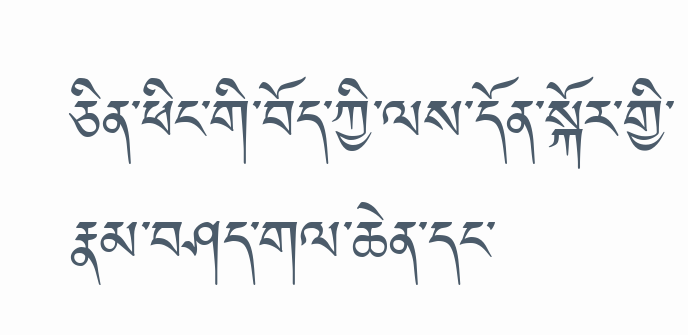ཅིན་ཕིང་གི་བོད་ཀྱི་ལས་དོན་སྐོར་གྱི་རྣམ་བཤད་གལ་ཆེན་དང་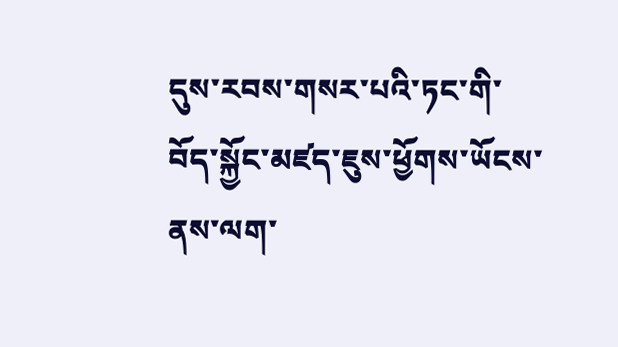དུས་རབས་གསར་པའི་ཏང་གི་བོད་སྐྱོང་མཛད་ཇུས་ཕྱོགས་ཡོངས་ནས་ལག་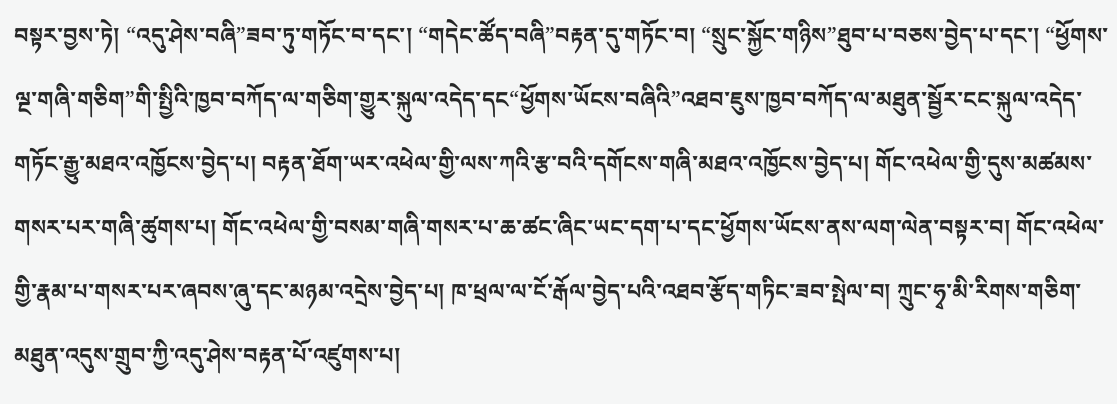བསྟར་བྱས་ཏེ། “འདུ་ཤེས་བཞི”ཟབ་ཏུ་གཏོང་བ་དང་། “གདེང་ཚོད་བཞི”བརྟན་དུ་གཏོང་བ། “སྲུང་སྐྱོང་གཉིས”ཐུབ་པ་བཅས་བྱེད་པ་དང་། “ཕྱོགས་ལྔ་གཞི་གཅིག”གི་སྤྱིའི་ཁྱབ་བཀོད་ལ་གཅིག་གྱུར་སྐུལ་འདེད་དང“ཕྱོགས་ཡོངས་བཞིའི”འཐབ་ཇུས་ཁྱབ་བཀོད་ལ་མཐུན་སྦྱོར་ངང་སྐུལ་འདེད་གཏོང་རྒྱུ་མཐའ་འཁྱོངས་བྱེད་པ། བརྟན་ཐོག་ཡར་འཕེལ་གྱི་ལས་ཀའི་རྩ་བའི་དགོངས་གཞི་མཐའ་འཁྱོངས་བྱེད་པ། གོང་འཕེལ་གྱི་དུས་མཚམས་གསར་པར་གཞི་ཚུགས་པ། གོང་འཕེལ་གྱི་བསམ་གཞི་གསར་པ་ཆ་ཚང་ཞིང་ཡང་དག་པ་དང་ཕྱོགས་ཡོངས་ནས་ལག་ལེན་བསྟར་བ། གོང་འཕེལ་གྱི་རྣམ་པ་གསར་པར་ཞབས་ཞུ་དང་མཉམ་འདྲེས་བྱེད་པ། ཁ་ཕྲལ་ལ་ངོ་རྒོལ་བྱེད་པའི་འཐབ་རྩོད་གཏིང་ཟབ་སྤེལ་བ། ཀྲུང་ཧྭ་མི་རིགས་གཅིག་མཐུན་འདུས་གྲུབ་ཀྱི་འདུ་ཤེས་བརྟན་པོ་འཛུགས་པ།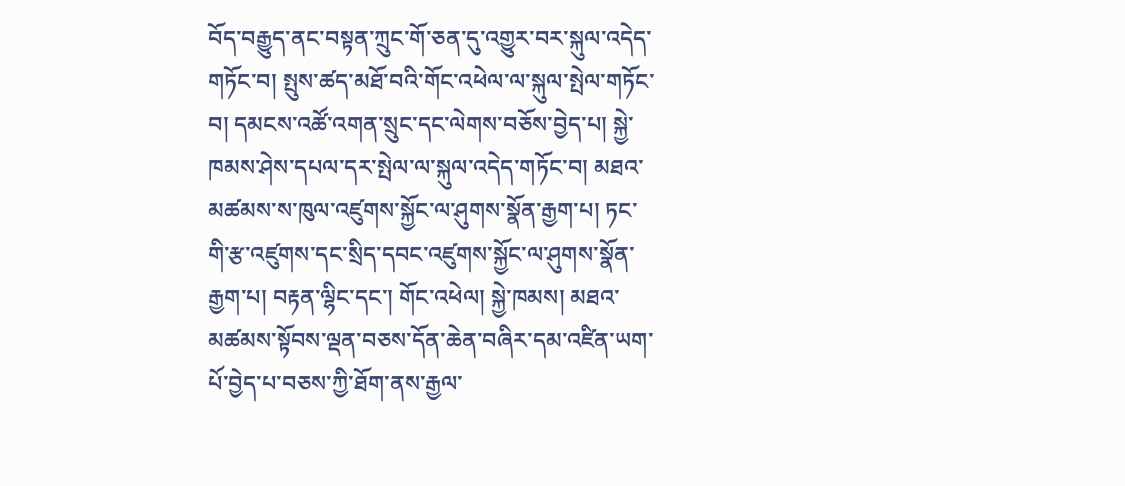བོད་བརྒྱུད་ནང་བསྟན་ཀྲུང་གོ་ཅན་དུ་འགྱུར་བར་སྐུལ་འདེད་གཏོང་བ། སྤུས་ཚད་མཐོ་བའི་གོང་འཕེལ་ལ་སྐུལ་སྤེལ་གཏོང་བ། དམངས་འཚོ་འགན་སྲུང་དང་ལེགས་བཅོས་བྱེད་པ། སྐྱེ་ཁམས་ཤེས་དཔལ་དར་སྤེལ་ལ་སྐུལ་འདེད་གཏོང་བ། མཐའ་མཚམས་ས་ཁུལ་འཛུགས་སྐྱོང་ལ་ཤུགས་སྣོན་རྒྱག་པ། ཏང་གི་རྩ་འཛུགས་དང་སྲིད་དབང་འཛུགས་སྐྱོང་ལ་ཤུགས་སྣོན་རྒྱག་པ། བརྟན་ལྷིང་དང་། གོང་འཕེལ། སྐྱེ་ཁམས། མཐའ་མཚམས་སྟོབས་ལྡན་བཅས་དོན་ཆེན་བཞིར་དམ་འཛིན་ཡག་པོ་བྱེད་པ་བཅས་ཀྱི་ཐོག་ནས་རྒྱལ་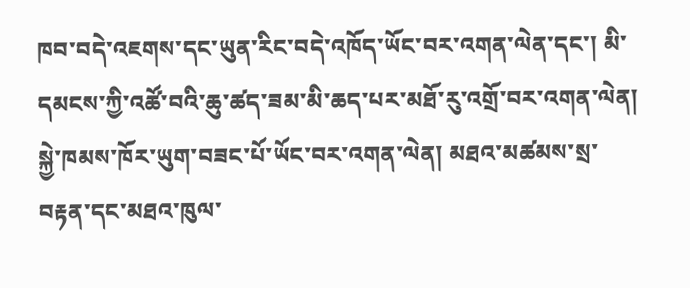ཁབ་བདེ་འཇགས་དང་ཡུན་རིང་བདེ་འཁོད་ཡོང་བར་འགན་ལེན་དང་། མི་དམངས་ཀྱི་འཚོ་བའི་ཆུ་ཚད་ཟམ་མི་ཆད་པར་མཐོ་རུ་འགྲོ་བར་འགན་ལེན། སྐྱེ་ཁམས་ཁོར་ཡུག་བཟང་པོ་ཡོང་བར་འགན་ལེན། མཐའ་མཚམས་སྲ་བརྟན་དང་མཐའ་ཁུལ་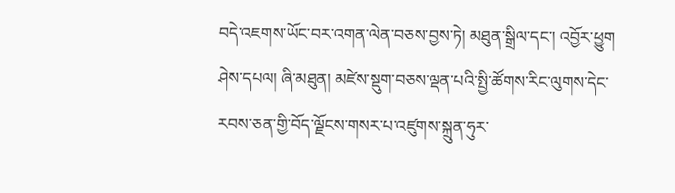བདེ་འཇགས་ཡོང་བར་འགན་ལེན་བཅས་བྱས་ཏེ། མཐུན་སྒྲིལ་དང་། འབྱོར་ཕྱུག ཤེས་དཔལ། ཞི་མཐུན། མཛེས་སྡུག་བཅས་ལྡན་པའི་སྤྱི་ཚོགས་རིང་ལུགས་དེང་རབས་ཅན་གྱི་བོད་ལྗོངས་གསར་པ་འཛུགས་སྐྲུན་ཧུར་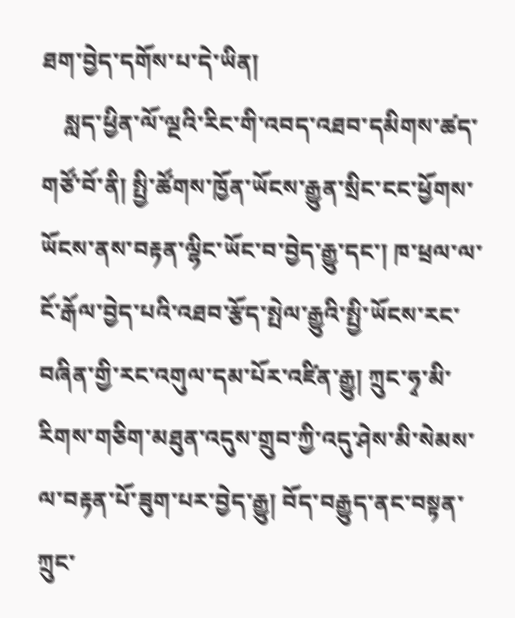ཐག་བྱེད་དགོས་པ་དེ་ཡིན།
    སླད་ཕྱིན་ལོ་ལྔའི་རིང་གི་འབད་འཐབ་དམིགས་ཚད་གཙོ་བོ་ནི། སྤྱི་ཚོགས་ཁྱོན་ཡོངས་རྒྱུན་སྲིང་ངང་ཕྱོགས་ཡོངས་ནས་བརྟན་ལྷིང་ཡོང་བ་བྱེད་རྒྱུ་དང་། ཁ་ཕྲལ་ལ་ངོ་རྒོལ་བྱེད་པའི་འཐབ་རྩོད་སྤེལ་རྒྱུའི་སྤྱི་ཡོངས་རང་བཞིན་གྱི་རང་འགུལ་དམ་པོར་འཛིན་རྒྱུ། ཀྲུང་ཧྭ་མི་རིགས་གཅིག་མཐུན་འདུས་གྲུབ་ཀྱི་འདུ་ཤེས་མི་སེམས་ལ་བརྟན་པོ་ཟུག་པར་བྱེད་རྒྱུ། བོད་བརྒྱུད་ནང་བསྟན་ཀྲུང་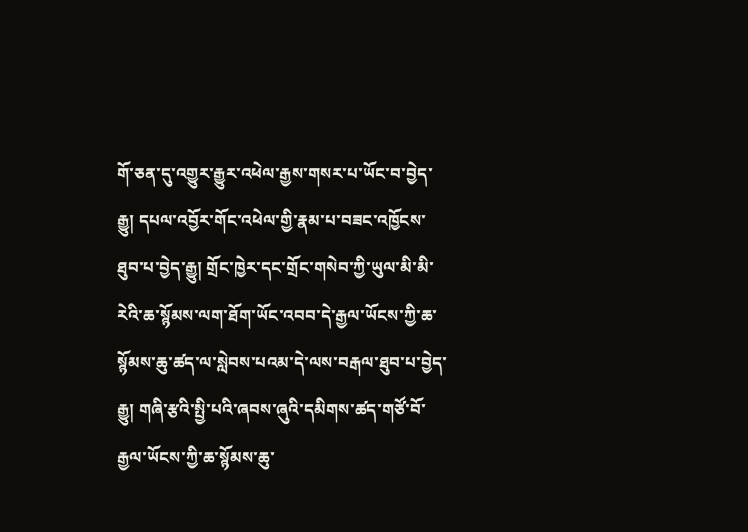གོ་ཅན་དུ་འགྱུར་རྒྱུར་འཕེལ་རྒྱས་གསར་པ་ཡོང་བ་བྱེད་རྒྱུ། དཔལ་འབྱོར་གོང་འཕེལ་གྱི་རྣམ་པ་བཟང་འཁྱོངས་ཐུབ་པ་བྱེད་རྒྱུ། གྲོང་ཁྱེར་དང་གྲོང་གསེབ་ཀྱི་ཡུལ་མི་མི་རེའི་ཆ་སྙོམས་ལག་ཐོག་ཡོང་འབབ་དེ་རྒྱལ་ཡོངས་ཀྱི་ཆ་སྙོམས་ཆུ་ཚད་ལ་སླེབས་པའམ་དེ་ལས་བརྒལ་ཐུབ་པ་བྱེད་རྒྱུ། གཞི་རྩའི་སྤྱི་པའི་ཞབས་ཞུའི་དམིགས་ཚད་གཙོ་བོ་རྒྱལ་ཡོངས་ཀྱི་ཆ་སྙོམས་ཆུ་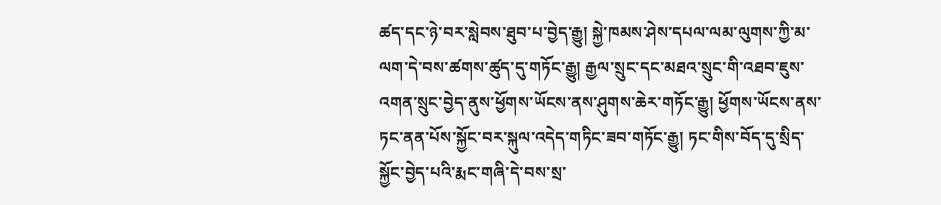ཚད་དང་ཉེ་བར་སླེབས་ཐུབ་པ་བྱེད་རྒྱུ། སྐྱེ་ཁམས་ཤེས་དཔལ་ལམ་ལུགས་ཀྱི་མ་ལག་དེ་བས་ཚགས་ཚུད་དུ་གཏོང་རྒྱུ། རྒྱལ་སྲུང་དང་མཐའ་སྲུང་གི་འཐབ་ཇུས་འགན་སྲུང་བྱེད་ནུས་ཕྱོགས་ཡོངས་ནས་ཤུགས་ཆེར་གཏོང་རྒྱུ། ཕྱོགས་ཡོངས་ནས་ཏང་ནན་པོས་སྐྱོང་བར་སྐུལ་འདེད་གཏིང་ཟབ་གཏོང་རྒྱུ། ཏང་གིས་བོད་དུ་སྲིད་སྐྱོང་བྱེད་པའི་རྨང་གཞི་དེ་བས་སྲ་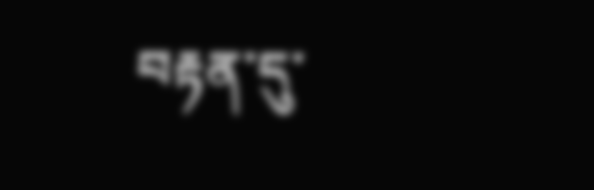བརྟན་དུ་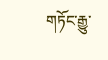གཏོང་རྒྱུ་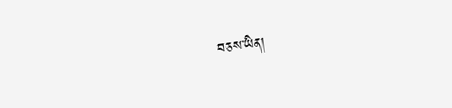བཅས་ཡིན།